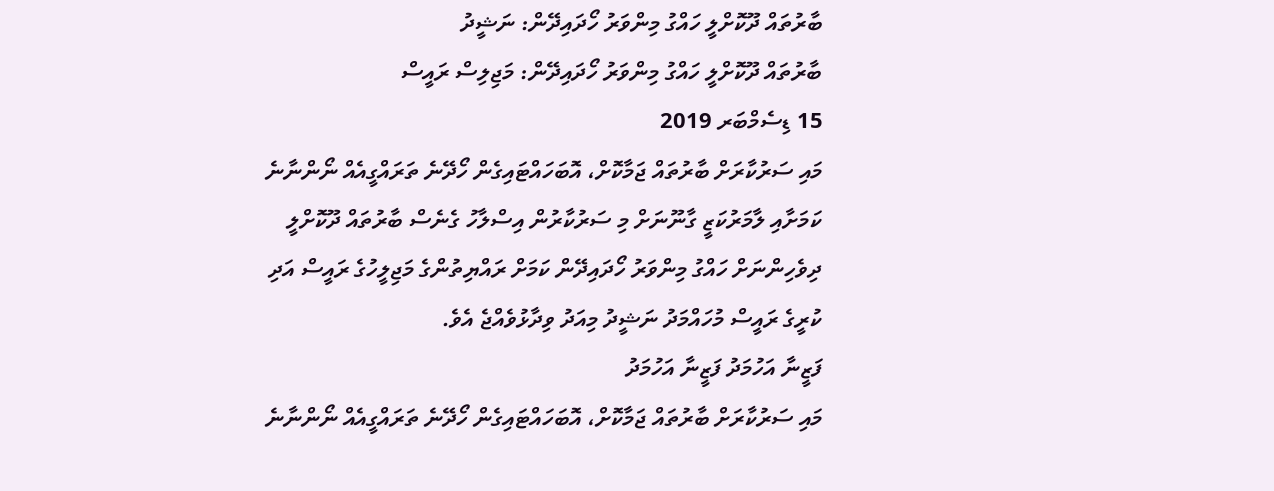ބާރުތައް ދޫކޮށްލީ ހައްގު މިންވަރު ހޯދައިދޭން: ނަޝީދު
ބާރުތައް ދޫކޮށްލީ ހައްގު މިންވަރު ހޯދައިދޭން: މަޖިލިސް ރައީސް
15 ޑިސެމްބަރ 2019
މައި ސަރުކާރަށް ބާރުތައް ޖަމާކޮށް، އޮބަހައްޓައިގެން ހޯދޭނެ ތަރައްގީއެއް ނޯންނާނެ ކަމަށާއި ލާމަރުކަޒީ ގާނޫނަށް މި ސަރުކާރުން އިސްލާހު ގެނެސް ބާރުތައް ދޫކޮށްލީ ދިވެހިންނަށް ހައްގު މިންވަރު ހޯދައިދޭން ކަމަށް ރައްޔިތުންގެ މަޖިލީހުގެ ރައީސް އަދި ކުރީގެ ރައީސް މުހައްމަދު ނަޝީދު މިއަދު ވިދާޅުވެއްޖެ އެވެ.
ފަޒީނާ އަހުމަދު ފަޒީނާ އަހުމަދު
މައި ސަރުކާރަށް ބާރުތައް ޖަމާކޮށް، އޮބަހައްޓައިގެން ހޯދޭނެ ތަރައްގީއެއް ނޯންނާނެ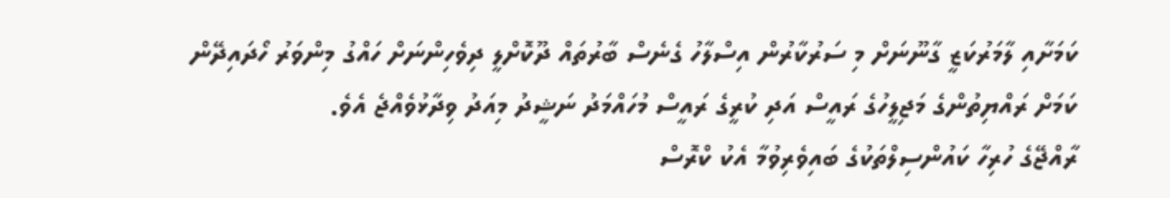ކަމަށާއި ލާމަރުކަޒީ ގާނޫނަށް މި ސަރުކާރުން އިސްލާހު ގެނެސް ބާރުތައް ދޫކޮށްލީ ދިވެހިންނަށް ހައްގު މިންވަރު ހޯދައިދޭން ކަމަށް ރައްޔިތުންގެ މަޖިލީހުގެ ރައީސް އަދި ކުރީގެ ރައީސް މުހައްމަދު ނަޝީދު މިއަދު ވިދާޅުވެއްޖެ އެވެ.
ރާއްޖޭގެ ހުރިހާ ކައުންސިލްތަކުގެ ބައިވެރިވުމާ އެކު ކްރޮސް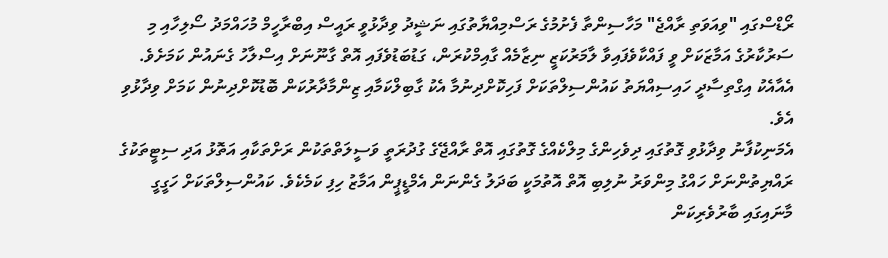ރޯޑްސްގައި "ވިއަވަތި ރާއްޖެ" މަހާސިންތާ ފެށުމުގެ ރަސްމިއްޔާތުގައި ނަޝީދު ވިދާޅުވީ ރައީސް އިބްރާހީމް މުހައްމަދު ސޯލިހާއި މި ސަރުކާރުގެ އަމާޒަކަށް ވީ ފައްކާވެފައިވާ ލާމަރުކަޒީ ނިޒާމެއް ގާއިމްކުރަން، ގަޑުބަޑުވެފައި އޮތް ގާނޫނަށް އިސްލާހު ގެނައުން ކަމަށެވެ. އެއާއެކު އިގްތިސާދީ ހައިސިއްޔަތު ކައުންސިލްތަކަށް ފަހިކޮށްދިނުމާ އެކު ގާބިލްކަމާއި ޒިންމާދާރުކަން ބޮޑުކޮށްދިނުން ކަމަށް ވިދާޅުވި އެވެ.
އެމަނިކުފާނު ވިދާޅުވި ގޮތުގައި ދިވެހިންގެ މިލްކެއްގެ ގޮތުގައި އޮތް ރާއްޖޭގެ ގުދުރަތީ ވަސީލަތްތަކުން ރަށްތަކާއި އަތޮޅު އަދި ސިޓީތަކުގެ ރައްޔިތުންނަށް ހައްގު މިންވަރު ނުލިބި އޮތް އޮތުމަކީ ބަދަލު ގެންނަން އެމްޑީޕީން އަމާޒު ހިފި ކަމެކެވެ. ކައުންސިލްތަކަށް ހަގީގީ މާނައިގައި ބާރުވެރިކަން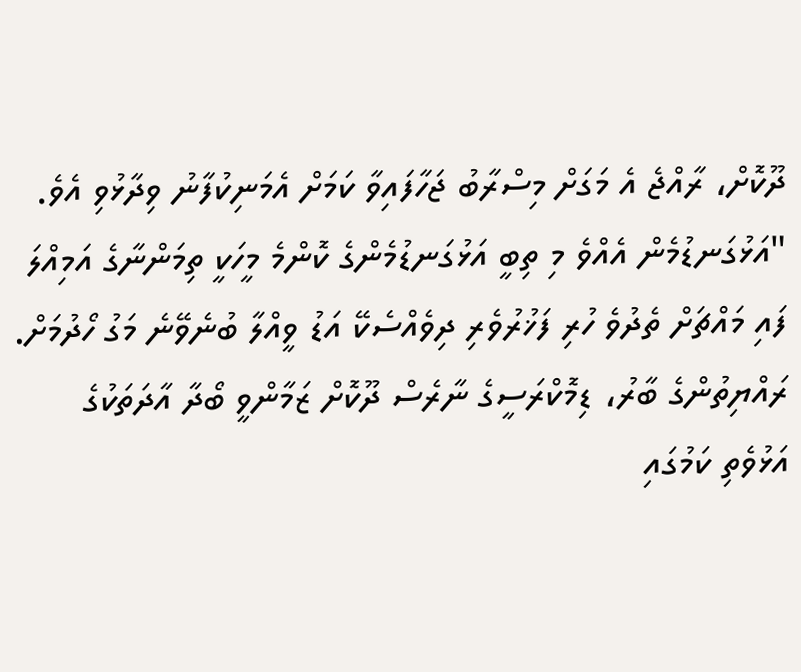ދޫކޮށް، ރާއްޖެ އެ މަގަށް މިސްރާބު ޖަހާފައިވާ ކަމަށް އެމަނިކުފާނު ވިދާޅުވި އެވެ.
"އަޅުގަނޑުމެން އެއްވެ މި ތިބީ އަޅުގަނޑުމެންގެ ކޮންމެ މީހަކީ ތިމަންނާގެ އަމިއްލަ ފައި މައްޗަށް ތެދުވެ ހުރި ފަޚުރުވެރި ދިވެއްސެކޭ އަޑު ވީއްލާ ބުނެވޭނެ މަގު ހޯދުމަށް. ރައްޔިތުންގެ ބާރު، ޑިމޮކްރަސީގެ ނާރެސް ދޫކޮށް ޒަމާންވީ ބޯދާ އާދަތަކުގެ އަޅުވެތި ކަމުގައި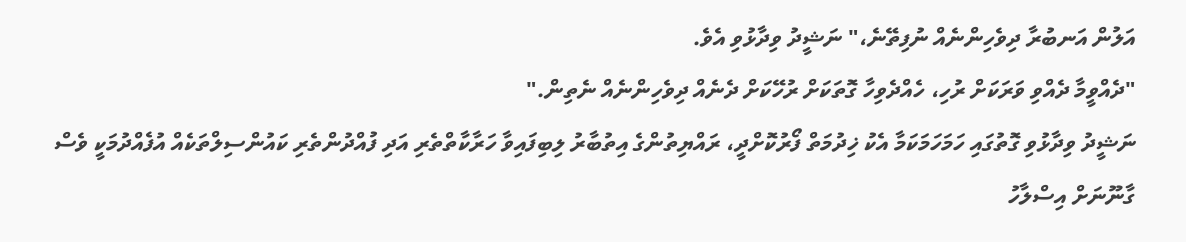އަލުން އަނބުރާ ދިވެހިންނެއް ނުފިތޭނެ،" ނަޝީދު ވިދާޅުވި އެވެ.
"ދެއްވީމާ ދެއްވި ވަރަކަށް ރުހި، ހެއްދެވިހާ ގޮތަކަށް ރުހޭކަށް ދެނެއް ދިވެހިންނެއް ނެތިން."
ނަޝީދު ވިދާޅުވި ގޮތުގައި ހަމަހަމަކަމާ އެކު ޚިދުމަތް ފޯރުކޮށްދީ، ރައްޔިތުންގެ އިތުބާރު ލިބިފައިވާ ހަރާކާތްތެރި އަދި ފުއްދުންތެރި ކައުންސިލްތަކެއް އުފެއްދުމަކީ ވެސް ގާނޫނަށް އިސްލާހު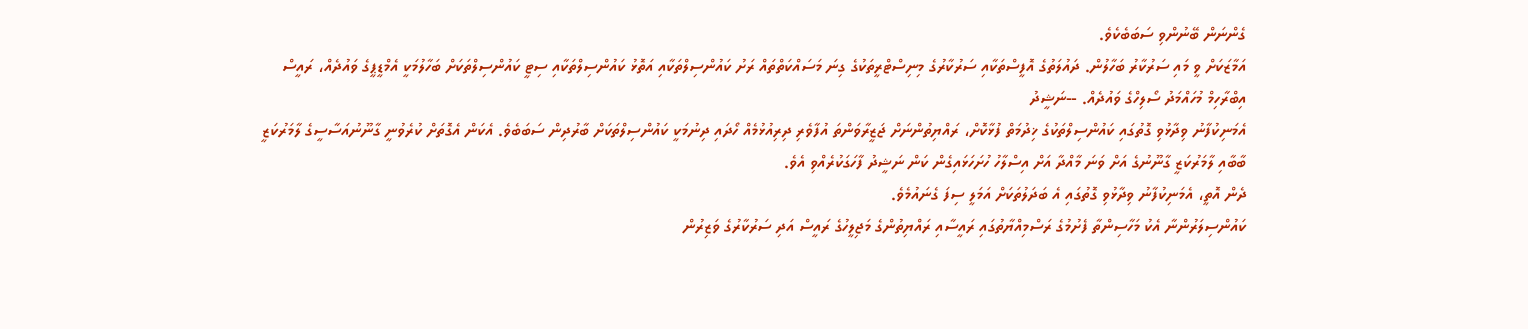ގެންނަން ބޭނުންވި ސަބަބެކެވެ.
އަމާޒަކަށް ވީ މައި ސަރުކާރު ބަހާލުން. ދައުލަތުގެ އޮފީސްތަކާއި ސަރުކާރުގެ މިނިސްޓްރީތަކުގެ ގިނަ މަސައްކަތްތައް ރަށު ކައުންސިލްތަކާއި އަތޮޅު ކައުންސިލްތަކާއި ސިޓީ ކައުންސިލްތަކަށް ބަހާލުމަކީ އެމްޑީޕީގެ ވައުދެއް، ރައީސް އިބްރާހިމް މުހައްމަދު ސޯލިހްގެ ވައުދެއް. --ނަޝީދު
އެމަނިކުފާނު ވިދާޅުވި ގޮތުގައި ކައުންސިލްތަކުގެ ޚިދުމަތް ފުޅާކޮށް، ރައްޔިތުންނަށް ޖަޒީރާވަންތަ އުފާވެރި ދިރިއުޅުމެއް ހޯދައި ދިނުމަކީ ކައުންސިލްތަކަށް ބާރުދިން ސަބަބެވެ. އެކަން އެގޮތަށް ކުރެވުނީ ގާނޫނުއަސާސީގެ ލާމަރުކަޒީ ބާބާއި ލާމަރުކަޒީ ގާނޫނުގެ އަށް ވަނަ މާއްދާ އަށް އިސްލާހު ހުށަހަޅައިގެން ކަން ނަޝީދު ފާހަގަކުރެއްވި އެވެ.
ދެން އޮތީ، އެމަނިކުފާނު ވިދާޅުވި ގޮތުގައި އެ ބަދަލުތަކަށް އަމަލީ ސިފަ ގެނައުމެވެ.
ކައުންސިލަރުންނާ އެކު މަހާސިންތާ ފެށުމުގެ ރަސްމިއްޔާތުގައި ރައީސާއި ރައްޔިތުންގެ މަޖިލީހުގެ ރައީސް އަދި ސަރުކާރުގެ ވަޒިރުން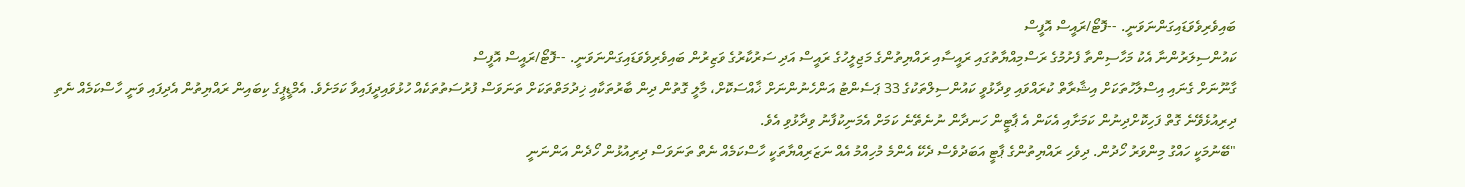ބައިވެރިވެވަޑައިގަންނަވަނީ. --ފޮޓޯ/ރައީސް އޮފީސް
ކައުންސިލަރުންނާ އެކު މަހާސިންތާ ފެށުމުގެ ރަސްމިއްޔާތުގައި ރައީސާއި ރައްޔިތުންގެ މަޖިލީހުގެ ރައީސް އަދި ސަރުކާރުގެ ވަޒިރުން ބައިވެރިވެވަޑައިގަންނަވަނީ. --ފޮޓޯ/ރައީސް އޮފީސް
ގާނޫނަށް ގެނައި އިސްލާހުތަކަށް އިޝާރާތް ކުރައްވައި ވިދާޅުވީ ކައުންސިލްތަކުގެ 33 ޕަސެންޓު އަންހެނުންނަށް ޚާއްސަކޮށް، މާލީ ގޮތުން ދިން ބާރުތަކާއި ޚިދުމަތްތަކަށް ތަނަވަސް ފުރުސަތުތަކެއް ހުޅުވައިދީފައިވާ ކަމަށެވެ. އެމްޑީޕީގެ ކިބައިން ރައްޔިތުން އެދިފައި ވަނީ ހާސްކަމެއް ނެތި ދިރިއުޅެވޭނެ ގޮތް ފަހިކޮށްދިނުން ކަމަށާއި އެކަން އެ ޕާޓީން ހަނދާން ނުނެތޭނެ ކަމަށް އެމަނިކުފާނު ވިދާޅުވި އެވެ.
"ބޭނުމަކީ ހައްގު މިންވަރު ހޯދުން. ދިވެހި ރައްޔިތުންގެ ޕާޓީ އަބަދުވެސް ދެކޭ އެންމެ މުހިއްމު އެއް ނަޒަރިއްޔާތަކީ ހާސްކަމެއް ނެތް ތަނަވަސް ދިރިއުޅުން ހޯދެން އަންނަނީ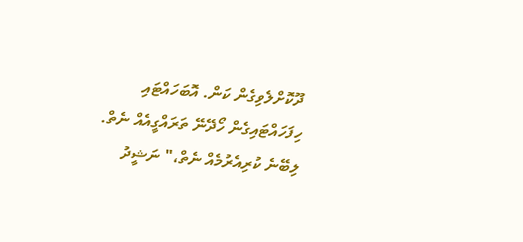ދޫކޮށްލެވިގެން ކަން. އޮބަހައްޓައި ހިފަހައްޓައިގެން ހޯދޭނޭ ތަރައްގީއެއް ނެތް. ލިބޭނެ ކުރިއެރުމެއް ނެތް،" ނަޝީދު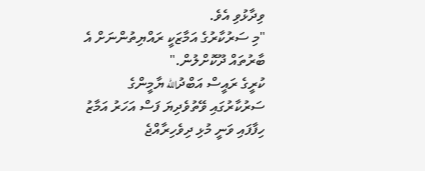ވިދާޅުވި އެވެ.
"މި ސަރުކާރުގެ އަމާޒަކީ ރައްޔިތުންނަށް އެ ބާރުތައް ދޫކޮށްލުން."
ކުރީގެ ރައީސް އަބްދުالله ޔާމީންގެ ސަރުކާރުގައި ވޭތުވެދިޔަ ފަސް އަހަރު އަމާޒު ހިފާފައި ވަނީ މުޅި ދިވެހިރާއްޖެ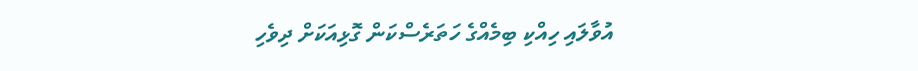އުވާލައި ހިއްކި ބިމެއްގެ ހަތަރެސްކަން ގޮޅިއަކަށް ދިވެހި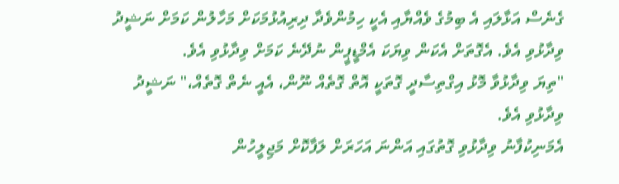ގެނެސް އަޅާލައި އެ ބިމުގެ ވެއްޔާއި އެކީ ހިމުންވެދާ ދިރިއުޅުމަކަށް މަހާލުން ކަމަށް ނަޝީދު ވިދާޅުވި އެވެ. އެގޮތަށް އެކަން ވިޔަކަ އެމްޑީޕީން ނުދޭނެ ކަމަށް ވިދާޅުވި އެވެ.
"ތިޔަ ވިދާޅުވާ މޮޅު އިގްތިސާދީ ގޮތަކީ އޮތް ގޮތެއް ނޫން، އެއީ ނެތް ގޮތެއް،" ނަޝީދު ވިދާޅުވި އެވެ.
އެމަނިކުފާނު ވިދާޅުވި ގޮތުގައި އަންނަ އަހަރަށް ލަފާކޮށް މަޖިލީހުން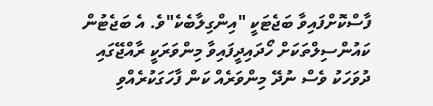ފާސްކޮށްފައިވާ ބަޖެޓަކީ "އިންގިލާބެކެ"ވެ. އެ ބަޖެޓުން ކައުންސިލްތަކަށް ހޯދައިދީފައިވާ މިންވަރަކީ ރާއްޖޭގައި ދުވަހަކު ވެސް ނުދޭ މިންވަރެއް ކަން ފާހަގަކުރެއްވި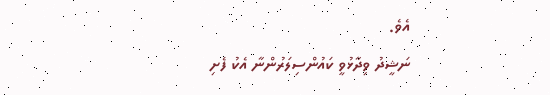އެވެ.
ނަޝީދު ވިދާޅުވީ ކައުންސިލަރުންނާ އެކު ފެށި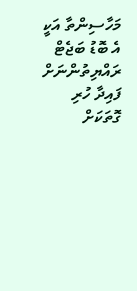މަހާސިންތާ އަކީ އެ ބޮޑު ބަޖެޓް ރައްޔިތުންނަށް ފައިދާ ހުރި ގޮތަކަށް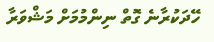ހޭދަކުރާނެ ގޮތް ނިންމުމަށް މަޝްވަރާ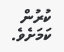ކުރުން ކަމަށެވެ.